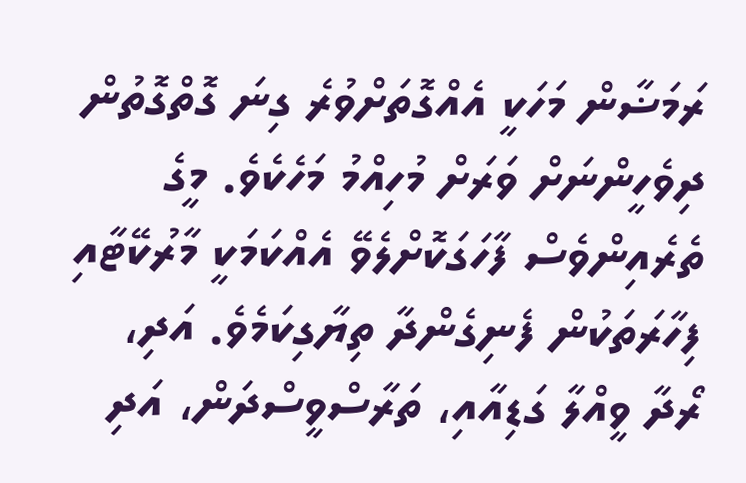ރަމަޟާން މަހަކީ އެއްގޮތަށްވުރެ ގިނަ ގޮތްގޮތުން ދިވެހީންނަށް ވަރަށް މުހިއްމު މަހެކެވެ. މީގެ ތެރެއިންވެސް ފާހަގަކޮށްލެވޭ އެއްކަމަކީ މާރުކޭޓާއި ފިހާރަތަކުން ފެނިގެންދާ ތިޔާގިކަމެވެ. އަދި، ރޯދާ ވީއްލާ ގަޑިއާއި، ތަރާސްވީސްދަން، އަދި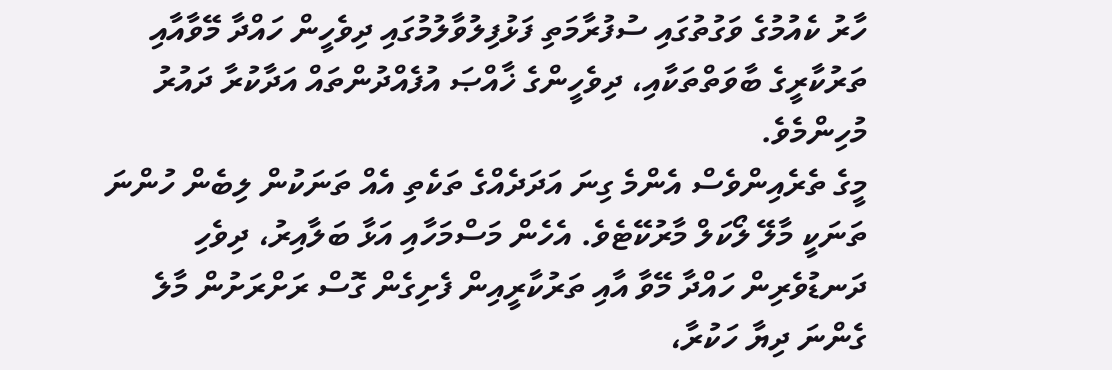ހާރު ކެއުމުގެ ވަގުތުގައި ސުފުރާމަތި ފަޅުފިލުވާލުމުގައި ދިވެހީން ހައްދާ މޭވާއާއި ތަރުކާރީގެ ބާވަތްތަކާއި، ދިވެހީންގެ ޚާއްޞަ އުފެއްދުންތައް އަދާކުރާ ދައުރު މުހިންމެވެ.
މީގެ ތެރެއިންވެސް އެންމެ ގިނަ އަދަދެއްގެ ތަކެތި އެއް ތަނަކުން ލިބެން ހުންނަ ތަނަކީ މާލޭ ލޯކަލް މާރުކޭޓެވެ. އެހެން މަސްމަހާއި އަޅާ ބަލާއިރު، ދިވެހި ދަނޑުވެރިން ހައްދާ މޭވާ އާއި ތަރުކާރީއިން ފެށިގެން ގޮސް ރަށްރަށުން މާލެ ގެންނަ ދިޔާ ހަކުރާ،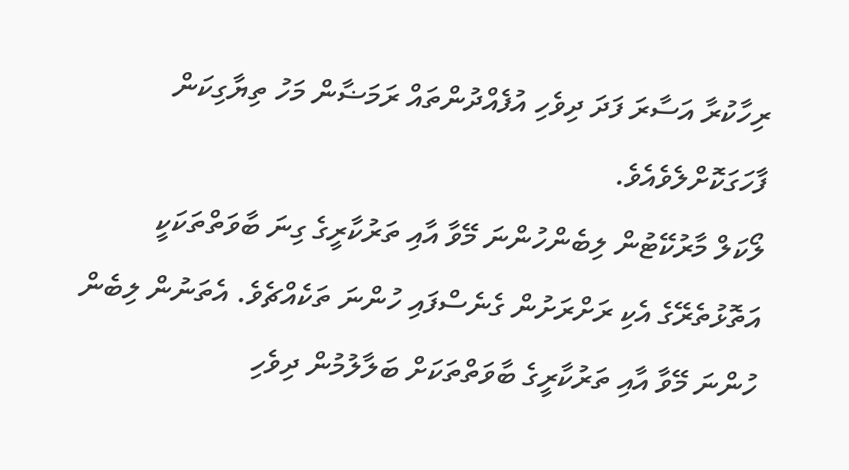ރިހާކުރާ އަސާރަ ފަދަ ދިވެހި އުފެއްދުންތައް ރަމަޟާން މަހު ތިޔާގިކަން ފާހަގަކޮށްލެވެއެވެ.
ލޯކަލް މާރުކޭޓުން ލިބެންހުންނަ މޭވާ އާއި ތަރުކާރީގެ ގިނަ ބާވަތްތަކަކީ އަތޮޅުތެރޭގެ އެކި ރަށްރަށުން ގެނެސްފައި ހުންނަ ތަކެއްޗެވެ. އެތަނުން ލިބެން ހުންނަ މޭވާ އާއި ތަރުކާރީގެ ބާވަތްތަކަށް ބަލާލުމުން ދިވެހި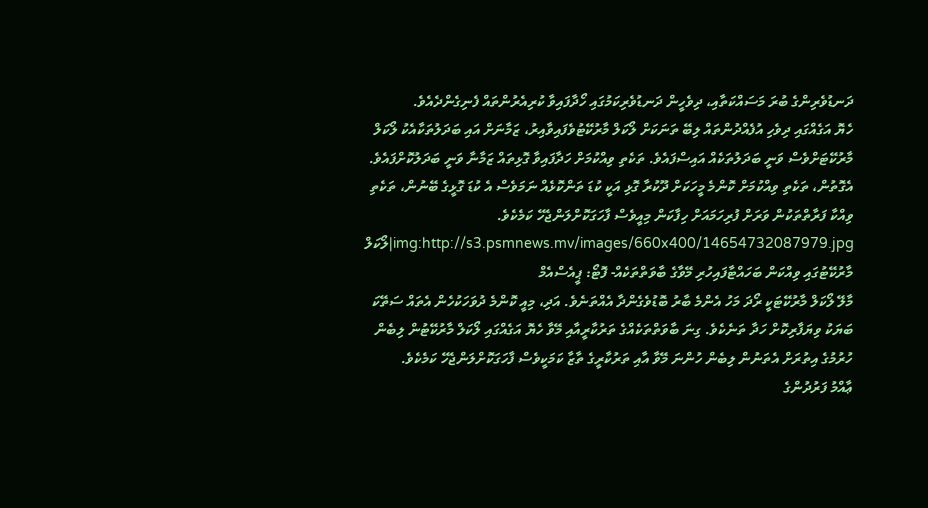ދަނޑުވެރިންގެ ބުރަ މަސައްކަތާއި، ދިވެހީން ދަނޑުވެރިކަމުގައި ހޯދާފައިވާ ކުރިއެރުންތައް ފެނިގެންދެއެވެ.
ހެޔޮ އަގެއްގައި ދިވެހި އުފެއްދުންތައް ލިބޭ ތަނަކަށް ލޯކަލް މާރުކޭޓުވެފައިވާއިރު، ޒަމާނަށް އައި ބަދަލުތަކާއެކު ލޯކަލް މާރުކޭޓަށްވެސް ވަނީ ބަދަލުތަކެއް އައިސްފައެވެ. ތަކެތި ވިއްކުމަށް ހަދާފައިވާ ގޮޅިތައް ޒަމާނާ ވަނީ ބަދަލުކޮށްފައެވެ. އެގޮތުން، ތަކެތި ވިއްކުމަށް ކޮންމެ މީހަކަށް ދޫކުރާ ގޮޅި އަކީ ކުޑަ ތަންކޮޅެއް ނަމަވެސް އެ ކުޑަ ގޮޅީގެ ބޭނުން، ތަކެތި ވިއްކާ ފަރާތްތަކުން ވަރަށް ފުރިހަމައަށް ހިފާކަން މިއީވެސް ފާހަގަކޮށްލަންޖެހޭ ކަމެކެވެ.
img:http://s3.psmnews.mv/images/660x400/14654732087979.jpg|ލޯކަލް މާރުކޭޓުގައި ވިއްކަން ބަހައްޓާފައިހުރި މޭވާގެ ބާވަތްތަކެއް- ފޮޓޯ: ޕީއެސްއެމް
މާލޭ ލޯކަލް މާރުކޭޓަކީ ރޯދަ މަހު އެންމެ ބާރު ބޮޑުވެގެންދާ އެއްތަނެވެ. އަދި، މިއީ ކޮންމެ ދުވަހަކުހެން އެތައް ސަތޭކަ ބަޔަކު ވިޔަފާރިކޮށް ހަދާ ތަނެކެވެ. ގިނަ ބާވަތްތަކެއްގެ ތަރުކާރީއާއި މޭވާ ހެޔޮ އަގެއްގައި ލޯކަލް މާރުކޭޓުން ލިބެން ހުރުމުގެ އިތުރަށް އެތަނުން ލިބެން ހުންނަ މޭވާ އާއި ތަރުކާރީގެ ތާޒާ ކަމަކީވެސް ފާހަގަކޮށްލަންޖެހޭ ކަމެކެވެ.
ޢާއްމު ފަރުދުންގެ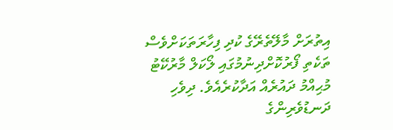އިތުރަށް މާލޭތެރޭގެ ކުދި ފިހާރަތަކަށްވެސް ތަކެތި ފޯރުކޮށްދިނުމުގައި ލޯކަލް މާރުކޭޓު މުޙިއްމު ދައުރެއް އަދާކުރެއެވެ. ދިވެހި ދަނޑުވެރިންގެ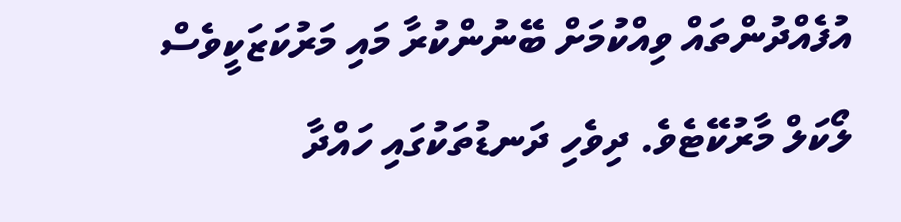އުފެއްދުންތައް ވިއްކުމަށް ބޭނުންކުރާ މައި މަރުކަޒަކީވެސް ލޯކަލް މާރުކޭޓެވެ. ދިވެހި ދަނޑުތަކުގައި ހައްދާ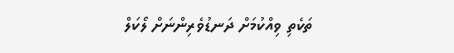ތަކެތި ވިއްކުމަށް ދަނޑުވެރިންނަށް ލޯކަލް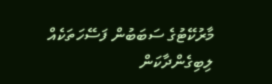މާރުކޭޓުގެ ސަބަބުން ފަސޭހަތަކެއް ލިބިގެންދާކަން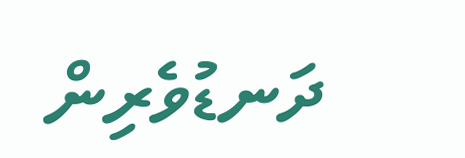ދަނޑުވެރިން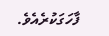ފާހަގަކުރެއެވެ.